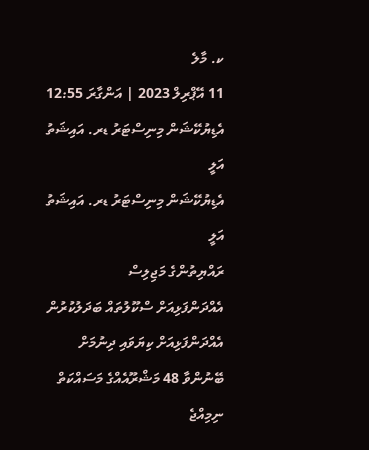ކ. މާލެ
11 އޭޕްރިލް 2023 | އަންގާރަ 12:55
އެޑިޔުކޭޝަން މިނިސްޓަރު ޑރ. އައިޝަތު އަލީ
އެޑިޔުކޭޝަން މިނިސްޓަރު ޑރ. އައިޝަތު އަލީ
ރައްޔިތުންގެ މަޖިލިސް
އެއްދަންފަޅިއަށް ސްކޫލުތައް ބަދަލުކުރުން
އެއްދަންފަޅިއަށް ކިޔަވައި ދިނުމަށް ބޭނުންވާ 48 މަޝްރޫއެއްގެ މަސައްކަތް ނިމިއްޖެ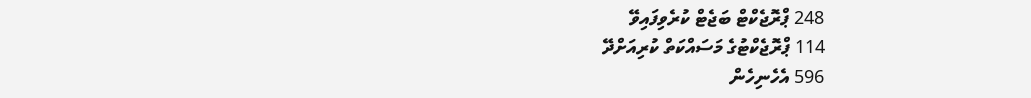248 ޕްރޮޖެކްޓް ބަޖެޓް ކުރެވިފައިވޭ
114 ޕްރޮޖެކްޓުގެ މަސައްކަތް ކުރިއަށްދޭ
596 އެހެނިހެން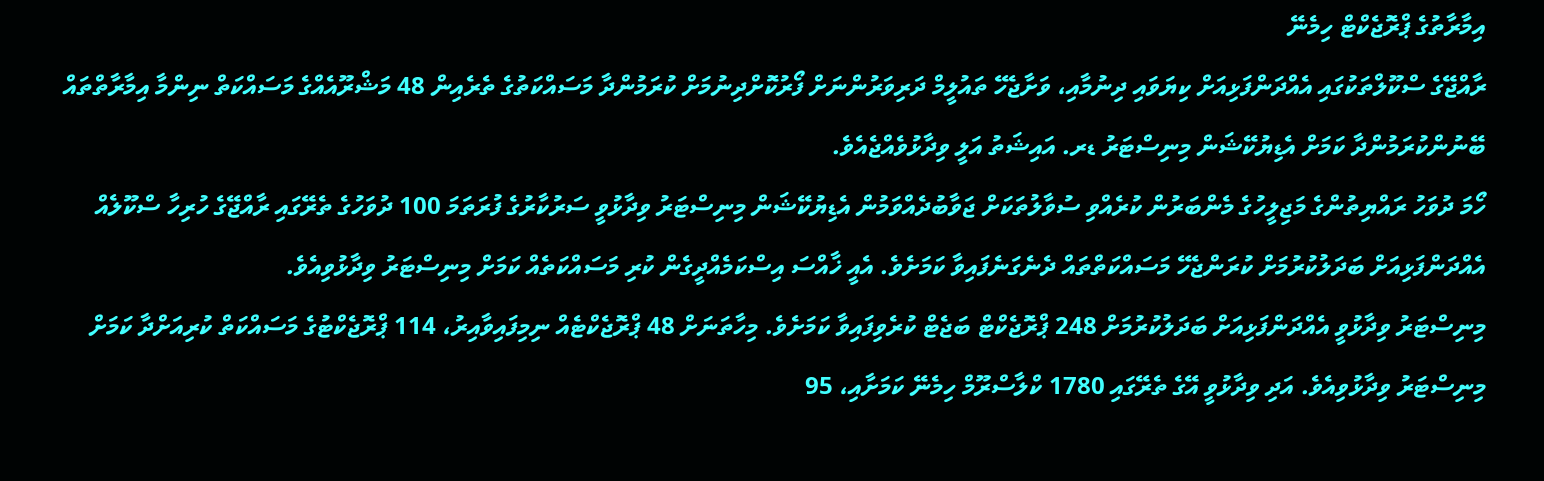އިމާރާތުގެ ޕްރޮޖެކްޓް ހިމެނޭ
ރާއްޖޭގެ ސްކޫލްތަކުގައި އެއްދަންފަޅިއަށް ކިޔަވައި ދިނުމާއި، ވަށާޖެހޭ ތައުލީމް ދަރިވަރުންނަށް ފޯރުކޮށްދިނުމަށް ކުރަމުންދާ މަސައްކަތުގެ ތެރެއިން 48 މަޝްރޫއެއްގެ މަސައްކަތް ނިންމާ އިމާރާތްތައް ބޭނުންކުރަމުންދާ ކަމަށް އެޑިޔުކޭޝަން މިނިސްޓަރު ޑރ. އައިޝަތު އަލީ ވިދާޅުވެއްޖެއެވެ.
ހޯމަ ދުވަހު ރައްޔިތުންގެ މަޖިލީހުގެ މެންބަރުން ކުރެއްވި ސުވާލުތަކަށް ޖަވާބުދެއްވަމުން އެޑިޔުކޭޝަން މިނިސްޓަރު ވިދާޅުވީ ސަރުކާރުގެ ފުރަތަމަ 100 ދުވަހުގެ ތެރޭގައި ރާއްޖޭގެ ހުރިހާ ސްކޫލެއް އެއްދަންފަޅިއަށް ބަދަލުކުރުމަށް ކުރަންޖެހޭ މަސައްކަތްތައް ދެނެގަނެފައިވާ ކަމަށެވެ. އެއީ ޚާއްސަ އިސްކަމެއްދީގެން ކުރި މަސައްކަތެއް ކަމަށް މިނިސްޓަރު ވިދާޅުވިއެވެ.
މިނިސްޓަރު ވިދާޅުވީ އެއްދަންފަޅިއަށް ބަދަލުކުރުމަށް 248 ޕްރޮޖެކްޓް ބަޖެޓް ކުރެވިފައިވާ ކަމަށެވެ. މިހާތަނަށް 48 ޕްރޮޖެކްޓެއް ނިމިފައިވާއިރު، 114 ޕްރޮޖެކްޓުގެ މަސައްކަތް ކުރިއަށްދާ ކަމަށް މިނިސްޓަރު ވިދާޅުވިއެވެ. އަދި ވިދާޅުވީ އޭގެ ތެރޭގައި 1780 ކްލާސްރޫމް ހިމެނޭ ކަމަށާއި، 95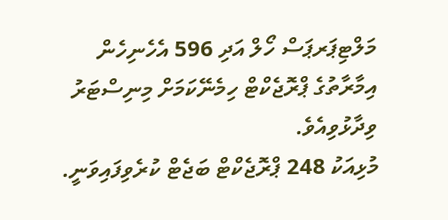މަލްޓިޕަރޕަސް ހޯލް އަދި 596 އެހެނިހެން އިމާރާތުގެ ޕްރޮޖެކްޓް ހިމެނޭކަމަށް މިނިސްޓަރު ވިދާޅުވިއެވެ.
މުޅިއަކު 248 ޕްރޮޖެކްޓް ބަޖެޓް ކުރެވިފައިވަނީ.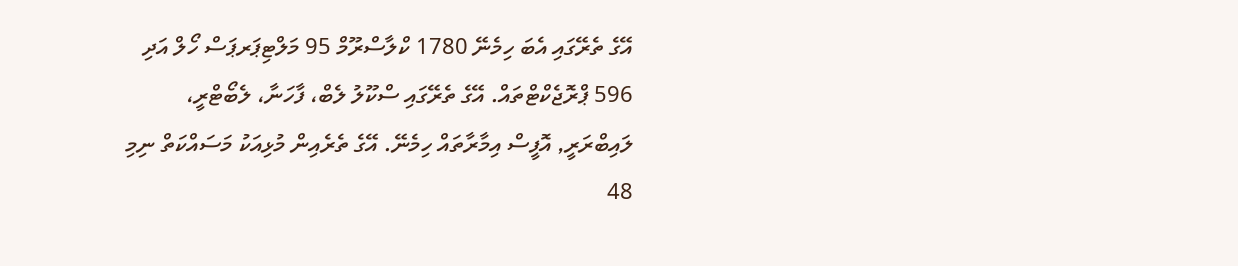އޭގެ ތެރޭގައި އެބަ ހިމެނޭ 1780 ކްލާސްރޫމް 95 މަލްޓިޕަރޕަސް ހޯލް އަދި 596 ޕްރޮޖެކްޓްތައް. އޭގެ ތެރޭގައި ސްކޫލު ލެބް، ފާހަނާ، ލެބޯޓްރީ، ލައިބްރަރީ, އޮފީސް އިމާރާތައް ހިމެނޭ. އޭގެ ތެރެއިން މުޅިއަކު މަސައްކަތް ނިމި 48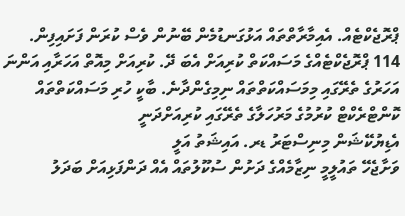ޕްރޮޖެކްޓެއް. އެއިމާރާތްތައް އަޅުގަނޑުމެން ބޭނުން ވެސް ކުރަން ފަށައިފިން. 114 ޕްރޮޖެކްޓެއްގެ މަސައްކަތް ކުރިއަށް އެބަ ދޭ. ކުރިއަށް މިއޮތް އަހަރާއި އަންނަ އަހަރުގެ ތެރޭގައި މިމަސައްކަތްތައް ނިމިގެންދާނެ. ބާކީ ހުރި މަސައްކަތްތައް ކޮންޓްރެކްޓް ކުރުމުގެ މަރުހަލާގެ ތެރޭގައި ކުރިއަށްދަނީ
އެޑިޔުކޭޝަން މިނިސްޓަރު ޑރ. އައިޝަތު އަލީ
ވަށާޖެހޭ ތައުލީމީ ނިޒާމެއްގެ ދަށުން ސުކޫލުތައް އެއް ދަންފަޅިއަށް ބަދަލު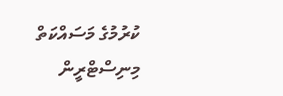ކުރުމުގެ މަސައްކަތް މިނިސްޓްރީން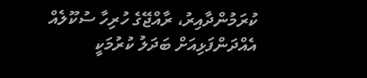ކުރަމުންދާއިރު، ރާއްޖޭގެ ހުރިހާ ސުކޫލެއް އެއްދަންފަޅިއަށް ބަދަލު ކުރުމަކީ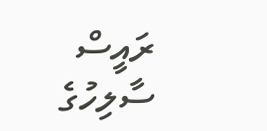ރައީސް ސާލިހުގެ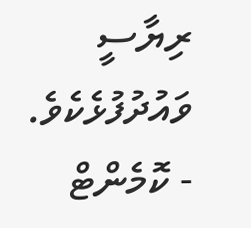ރިޔާސީ ވައުދުފުޅެކެވެ.
- ކޮމެންޓް